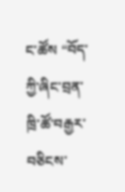ང་ཚོས “བོད་ཀྱི་ཞིང་བྲན་ཁྲི་ཚོ་བརྒྱར་བཅིངས་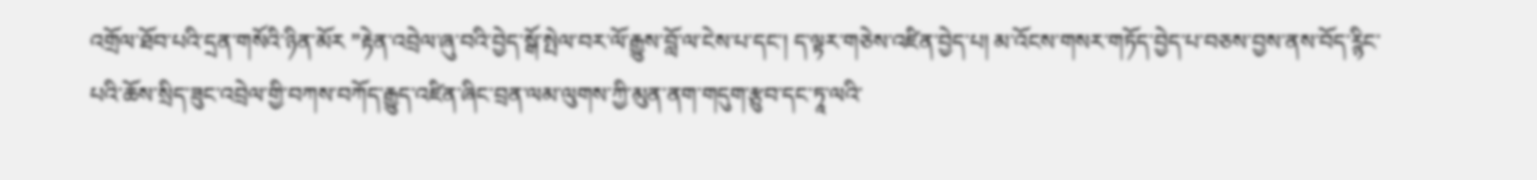འགྲོལ་ཐོབ་པའི་དྲན་གསོའི་ཉིན་མོར ”རྟེན་འབྲེལ་ཞུ་བའི་བྱེད་སྒོ་སྤེལ་བར་ལོ་རྒྱུས་བློ་ལ་ངེས་པ་དང་། ད་ལྟར་གཅེས་འཛིན་བྱེད་པ། མ་འོངས་གསར་གཏོད་བྱེད་པ་བཅས་བྱས་ནས་བོད་ཪྙིང་པའི་ཆོས་སྲིད་ཟུང་འབྲེལ་གྱི་བཀས་བཀོད་རྒྱུད་འཛིན་ཞིང་བྲན་ལམ་ལུགས་ཀྱི་མུན་ནག་གདུག་རྩུབ་དང་ཏཱ་ལའི་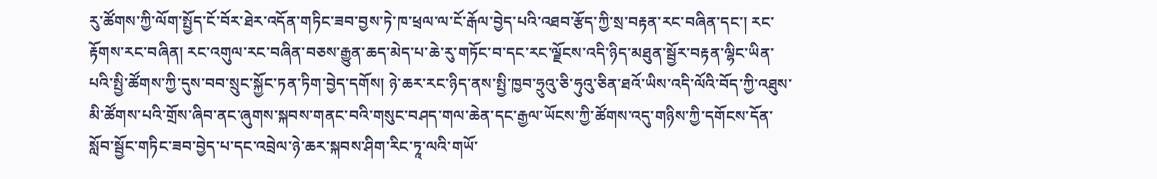རུ་ཚོགས་ཀྱི་ལོག་སྤྱོད་ངོ་བོར་ཐེར་འདོན་གཏིང་ཟབ་བྱས་ཏེ་ཁ་ཕྲལ་ལ་ངོ་རྒོལ་བྱེད་པའི་འཐབ་རྩོད་ཀྱི་སྲ་བརྟན་རང་བཞིན་དང་། རང་རྟོགས་རང་བཞིན། རང་འགུལ་རང་བཞིན་བཅས་རྒྱུན་ཆད་མེད་པ་ཆེ་རུ་གཏོང་བ་དང་རང་ལྗོངས་འདི་ཉིད་མཐུན་སྦྱོར་བརྟན་ལྷིང་ཡིན་པའི་སྤྱི་ཚོགས་ཀྱི་དུས་བབ་སྲུང་སྐྱོང་ཏན་ཏིག་བྱེད་དགོས། ཉེ་ཆར་རང་ཉིད་ནས་སྤྱི་ཁྱབ་ཧྲུའུ་ཅི་ཧུའུ་ཅིན་ཐའོ་ཡིས་འདི་ལོའི་བོད་ཀྱི་འཐུས་མི་ཚོགས་པའི་གྲོས་ཞིབ་ནང་ཞུགས་སྐབས་གནང་བའི་གསུང་བཤད་གལ་ཆེན་དང་རྒྱལ་ཡོངས་ཀྱི་ཚོགས་འདུ་གཉིས་ཀྱི་དགོངས་དོན་སློབ་སྦྱོང་གཏིང་ཟབ་བྱེད་པ་དང་འབྲེལ་ཉེ་ཆར་སྐབས་ཤིག་རིང་ཏཱ་ལའི་གཡོ་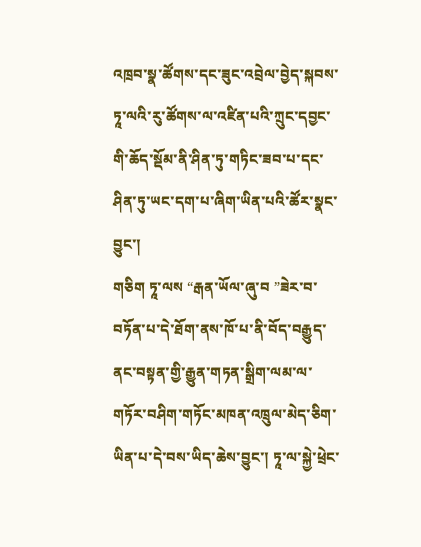འཁྲབ་སྣ་ཚོགས་དང་ཟུང་འབྲེལ་བྱེད་སྐབས་ཏཱ་ལའི་རུ་ཚོགས་ལ་འཛིན་པའི་ཀྲུང་དབྱང་གི་ཆོད་སྡོམ་ནི་ཤིན་ཏུ་གཏིང་ཟབ་པ་དང་ཤིན་ཏུ་ཡང་དག་པ་ཞིག་ཡིན་པའི་ཚོར་སྣང་བྱུང་།
གཅིག ཏཱ་ལས “རྒན་ཡོལ་ཞུ་བ ”ཟེར་བ་བཏོན་པ་དེ་ཐོག་ནས་ཁོ་པ་ནི་བོད་བརྒྱུད་ནང་བསྟན་གྱི་རྒྱུན་གཏན་སྒྲིག་ལམ་ལ་གཏོར་བཤིག་གཏོང་མཁན་འཁྲུལ་མེད་ཅིག་ཡིན་པ་དེ་བས་ཡིད་ཆེས་བྱུང་། ཏཱ་ལ་སྐྱེ་ཕྲེང་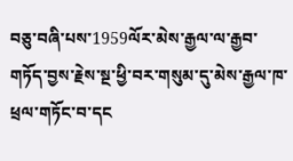བཅུ་བཞི་པས་1959ལོར་མེས་རྒྱལ་ལ་རྒྱབ་གཏོད་བྱས་རྗེས་སྔ་ཕྱི་བར་གསུམ་དུ་མེས་རྒྱལ་ཁ་ཕྲལ་གཏོང་བ་དང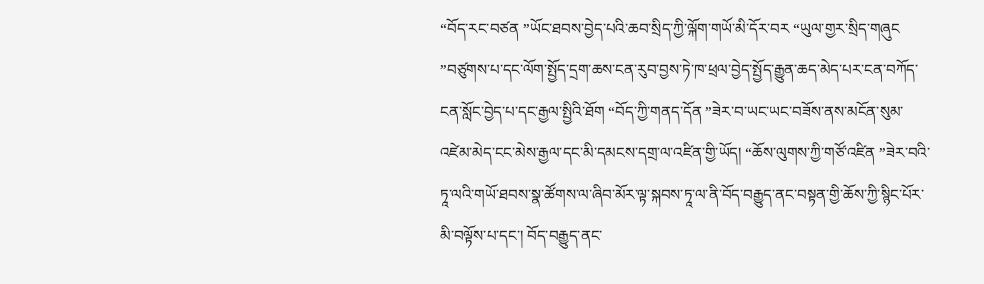“བོད་རང་བཙན ”ཡོང་ཐབས་བྱེད་པའི་ཆབ་སྲིད་ཀྱི་ལྐོག་གཡོ་མི་དོར་བར “ཡུལ་གྱར་སྲིད་གཞུང ”བཙུགས་པ་དང་ལོག་སྤྱོད་དྲག་ཆས་ངན་རུབ་བྱས་ཏེ་ཁ་ཕྲལ་བྱེད་སྤྱོད་རྒྱུན་ཆད་མེད་པར་ངན་བཀོད་ངན་སློང་བྱེད་པ་དང་རྒྱལ་སྤྱིའི་ཐོག “བོད་ཀྱི་གནད་དོན ”ཟེར་བ་ཡང་ཡང་བཟོས་ནས་མངོན་སུམ་འཛེམ་མེད་ངང་མེས་རྒྱལ་དང་མི་དམངས་དགྲ་ལ་འཛིན་གྱི་ཡོད། “ཆོས་ལུགས་ཀྱི་གཙོ་འཛིན ”ཟེར་བའི་ཏཱ་ལའི་གཡོ་ཐབས་སྣ་ཚོགས་ལ་ཞིབ་མོར་ལྟ་སྐབས་ཏཱ་ལ་ནི་བོད་བརྒྱུད་ནང་བསྟན་གྱི་ཆོས་ཀྱི་སྙིང་པོར་མི་བལྟོས་པ་དང་། བོད་བརྒྱུད་ནང་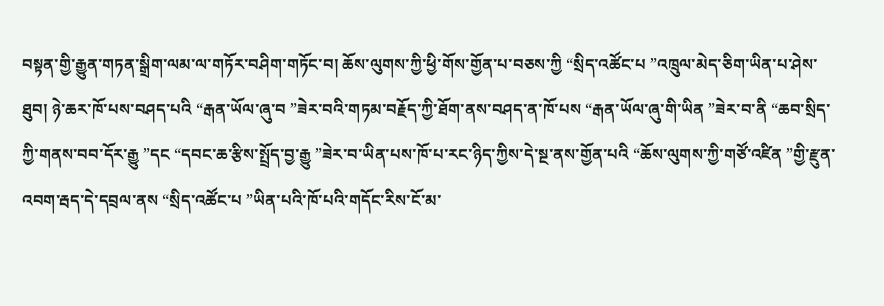བསྟན་གྱི་རྒྱུན་གཏན་སྒྲིག་ལམ་ལ་གཏོར་བཤིག་གཏོང་བ། ཆོས་ལུགས་ཀྱི་ཕྱི་གོས་གྱོན་པ་བཅས་ཀྱི “སྲིད་འཚོང་པ ”འཁྲུལ་མེད་ཅིག་ཡིན་པ་ཤེས་ཐུབ། ཉེ་ཆར་ཁོ་པས་བཤད་པའི “རྒན་ཡོལ་ཞུ་བ ”ཟེར་བའི་གཏམ་བརྗོད་ཀྱི་ཐོག་ནས་བཤད་ན་ཁོ་པས “རྒན་ཡོལ་ཞུ་གི་ཡིན ”ཟེར་བ་ནི “ཆབ་སྲིད་ཀྱི་གནས་བབ་དོར་རྒྱུ ”དང “དབང་ཆ་རྩིས་སྤྲོད་བྱ་རྒྱུ ”ཟེར་བ་ཡིན་པས་ཁོ་པ་རང་ཉིད་ཀྱིས་དེ་སྔ་ནས་གྱོན་པའི “ཆོས་ལུགས་ཀྱི་གཙོ་འཛིན ”གྱི་རྫུན་འབག་རྦད་དེ་དབྲལ་ནས “སྲིད་འཚོང་པ ”ཡིན་པའི་ཁོ་པའི་གདོང་རིས་ངོ་མ་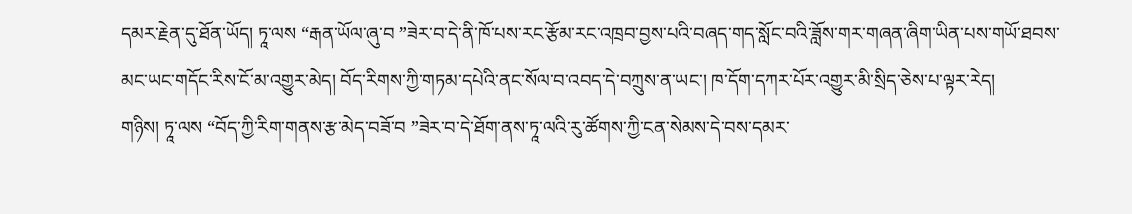དམར་རྗེན་དུ་ཐོན་ཡོད། ཏཱ་ལས “རྒན་ཡོལ་ཞུ་བ ”ཟེར་བ་དེ་ནི་ཁོ་པས་རང་རྩོམ་རང་འཁྲབ་བྱས་པའི་བཞད་གད་སློང་བའི་ཟློས་གར་གཞན་ཞིག་ཡིན་པས་གཡོ་ཐབས་མང་ཡང་གདོང་རིས་ངོ་མ་འགྱུར་མེད། བོད་རིགས་ཀྱི་གཏམ་དཔེའི་ནང་སོལ་བ་འབད་དེ་བཀྲུས་ན་ཡང་། ཁ་དོག་དཀར་པོར་འགྱུར་མི་སྲིད་ཅེས་པ་ལྟར་རེད།
གཉིས། ཏཱ་ལས “བོད་ཀྱི་རིག་གནས་རྩ་མེད་བཟོ་བ ”ཟེར་བ་དེ་ཐོག་ནས་ཏཱ་ལའི་རུ་ཚོགས་ཀྱི་ངན་སེམས་དེ་བས་དམར་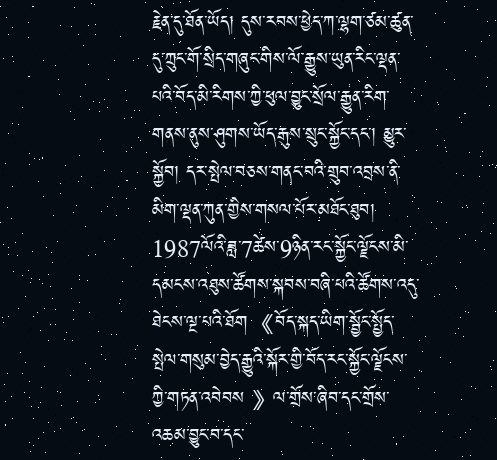རྗེན་དུ་ཐོན་ཡོད། དུས་རབས་ཕྱེད་ཀ་ལྷག་ཙམ་ཚུན་དུ་ཀྲུང་གོ་སྲིད་གཞུང་གིས་ལོ་རྒྱུས་ཡུན་རིང་ལྡན་པའི་བོད་མི་རིགས་ཀྱི་ཕུལ་བྱུང་སྲོལ་རྒྱུན་རིག་གནས་ནུས་ཤུགས་ཡོད་རྒུས་སྲུང་སྐྱོང་དང་། མྱུར་སྐྱོབ། དར་སྤེལ་བཅས་གནང་བའི་གྲུབ་འབྲས་ནི་མིག་ལྡན་ཀུན་གྱིས་གསལ་པོར་མཐོང་ཐུབ། 1987ལོའི་ཟླ་7ཚེས་9ཉིན་རང་སྐྱོང་ལྗོངས་མི་དམངས་འཐུས་ཚོགས་སྐབས་བཞི་པའི་ཚོགས་འདུ་ཐེངས་ལྔ་པའི་ཐོག 《བོད་སྐད་ཡིག་སྦྱོང་སྤྱོད་སྤེལ་གསུམ་བྱེད་རྒྱུའི་སྐོར་གྱི་བོད་རང་སྐྱོང་ལྗོངས་ཀྱི་གཏན་འབེབས 》ལ་གྲོས་ཞིབ་དང་གྲོས་འཆམ་བྱུང་བ་དང་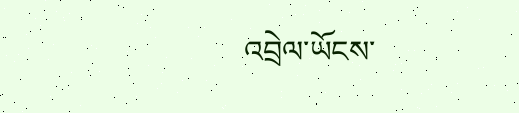འབྲེལ་ཡོངས་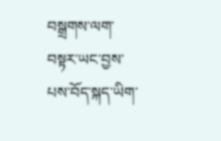བསྒྲགས་ལག་བསྟར་ཡང་བྱས་པས་བོད་སྐད་ཡིག་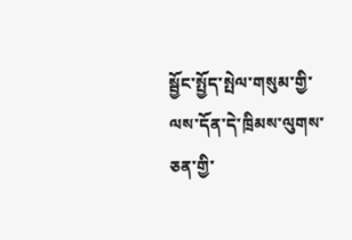སྦྱོང་སྤྱོད་སྤེལ་གསུམ་གྱི་ལས་དོན་དེ་ཁྲིམས་ལུགས་ཅན་གྱི་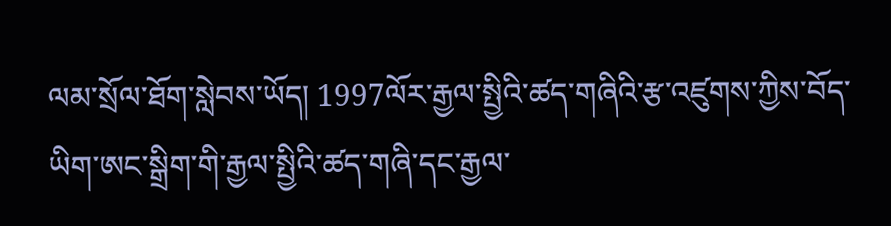ལམ་སྲོལ་ཐོག་སླེབས་ཡོད། 1997ལོར་རྒྱལ་སྤྱིའི་ཚད་གཞིའི་རྩ་འཛུགས་ཀྱིས་བོད་ཡིག་ཨང་སྒྲིག་གི་རྒྱལ་སྤྱིའི་ཚད་གཞི་དང་རྒྱལ་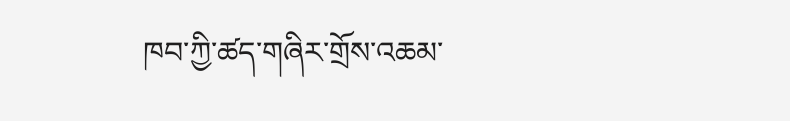ཁབ་ཀྱི་ཚད་གཞིར་གྲོས་འཆམ་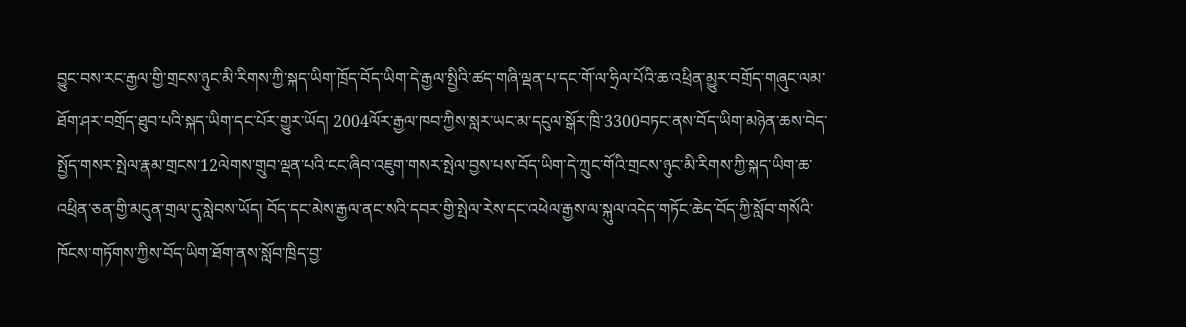བྱུང་བས་རང་རྒྱལ་གྱི་གྲངས་ཉུང་མི་རིགས་ཀྱི་སྐད་ཡིག་ཁྲོད་བོད་ཡིག་དེ་རྒྱལ་སྤྱིའི་ཚད་གཞི་ལྡན་པ་དང་གོ་ལ་ཧྲིལ་པོའི་ཆ་འཕྲིན་མྱུར་བགྲོད་གཞུང་ལམ་ཐོག་ཤར་བགྲོད་ཐུབ་པའི་སྐད་ཡིག་དང་པོར་གྱུར་ཡོད། 2004ལོར་རྒྱལ་ཁབ་ཀྱིས་སླར་ཡང་མ་དངུལ་སྒོར་ཁྲི་3300བཏང་ནས་བོད་ཡིག་མཉེན་ཆས་བེད་སྤྱོད་གསར་སྤེལ་རྣམ་གྲངས་12ལེགས་གྲུབ་ལྡན་པའི་ངང་ཞིབ་འཇུག་གསར་སྤེལ་བྱས་པས་བོད་ཡིག་དེ་ཀྲུང་གོའི་གྲངས་ཉུང་མི་རིགས་ཀྱི་སྐད་ཡིག་ཆ་འཕྲིན་ཅན་གྱི་མདུན་གྲལ་དུ་སླེབས་ཡོད། བོད་དང་མེས་རྒྱལ་ནང་སའི་དབར་གྱི་སྤེལ་རེས་དང་འཕེལ་རྒྱས་ལ་སྐུལ་འདེད་གཏོང་ཆེད་བོད་ཀྱི་སློབ་གསོའི་ཁོངས་གཏོགས་ཀྱིས་བོད་ཡིག་ཐོག་ནས་སློབ་ཁྲིད་བྱ་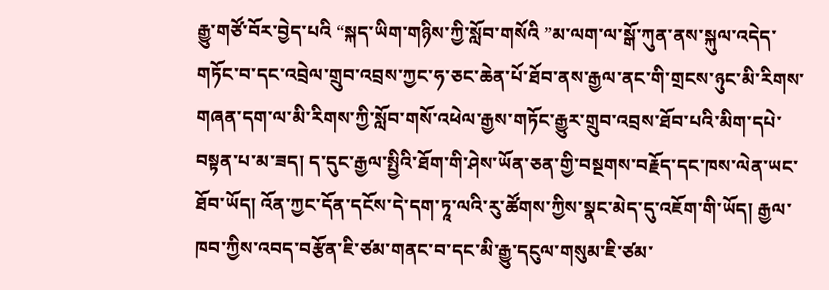རྒྱུ་གཙོ་བོར་བྱེད་པའི “སྐད་ཡིག་གཉིས་ཀྱི་སློབ་གསོའི ”མ་ལག་ལ་སྒོ་ཀུན་ནས་སྐུལ་འདེད་གཏོང་བ་དང་འབྲེལ་གྲུབ་འབྲས་ཀྱང་ཧ་ཅང་ཆེན་པོ་ཐོབ་ནས་རྒྱལ་ནང་གི་གྲངས་ཉུང་མི་རིགས་གཞན་དག་ལ་མི་རིགས་ཀྱི་སློབ་གསོ་འཕེལ་རྒྱས་གཏོང་རྒྱུར་གྲུབ་འབྲས་ཐོབ་པའི་མིག་དཔེ་བསྟན་པ་མ་ཟད། ད་དུང་རྒྱལ་སྤྱིའི་ཐོག་གི་ཤེས་ཡོན་ཅན་གྱི་བསྔགས་བརྗོད་དང་ཁས་ལེན་ཡང་ཐོབ་ཡོད། འོན་ཀྱང་དོན་དངོས་དེ་དག་ཏཱ་ལའི་རུ་ཚོགས་ཀྱིས་སྣང་མེད་དུ་འཇོག་གི་ཡོད། རྒྱལ་ཁབ་ཀྱིས་འབད་བརྩོན་ཇི་ཙམ་གནང་བ་དང་མི་རྒྱུ་དངུལ་གསུམ་ཇི་ཙམ་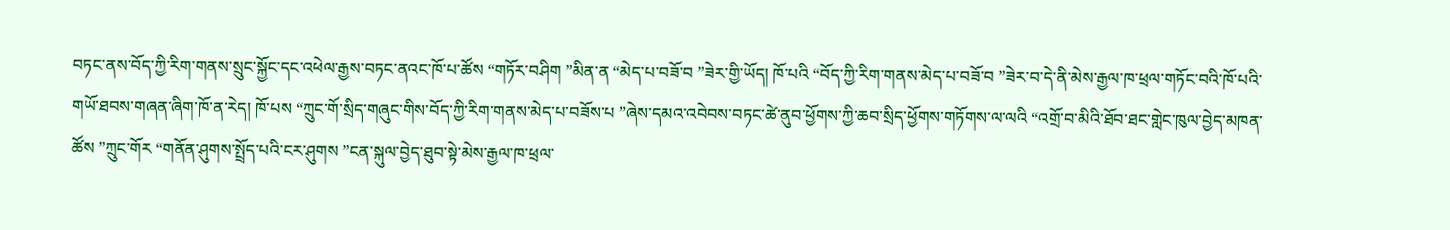བཏང་ནས་བོད་ཀྱི་རིག་གནས་སྲུང་སྐྱོང་དང་འཕེལ་རྒྱས་བཏང་ནའང་ཁོ་པ་ཚོས “གཏོར་བཤིག ”མིན་ན “མེད་པ་བཟོ་བ ”ཟེར་གྱི་ཡོད། ཁོ་པའི “བོད་ཀྱི་རིག་གནས་མེད་པ་བཟོ་བ ”ཟེར་བ་དེ་ནི་མེས་རྒྱལ་ཁ་ཕྲལ་གཏོང་བའི་ཁོ་པའི་གཡོ་ཐབས་གཞན་ཞིག་ཁོ་ན་རེད། ཁོ་པས “ཀྲུང་གོ་སྲིད་གཞུང་གིས་བོད་ཀྱི་རིག་གནས་མེད་པ་བཟོས་པ ”ཞེས་དམའ་འབེབས་བཏང་ཚེ་ནུབ་ཕྱོགས་ཀྱི་ཆབ་སྲིད་ཕྱོགས་གཏོགས་ལ་ལའི “འགྲོ་བ་མིའི་ཐོབ་ཐང་གླེང་ཁུལ་བྱེད་མཁན་ཚོས ”ཀྲུང་གོར “གནོན་ཤུགས་སྤྲོད་པའི་ངར་ཤུགས ”ངན་སྐུལ་བྱེད་ཐུབ་སྟེ་མེས་རྒྱལ་ཁ་ཕྲལ་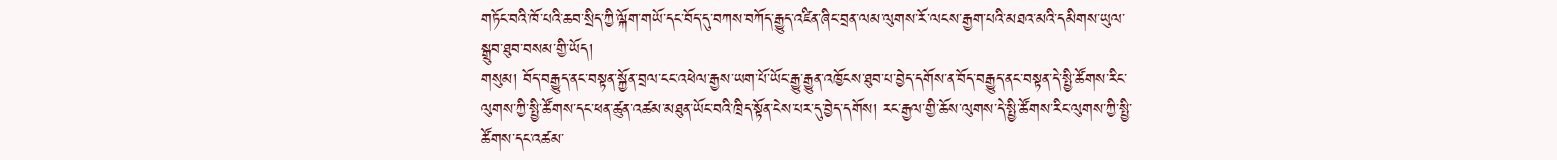གཏོང་བའི་ཁོ་པའི་ཆབ་སྲིད་ཀྱི་ལྐོག་གཡོ་དང་བོད་དུ་བཀས་བཀོད་རྒྱུད་འཛིན་ཞིང་བྲན་ལམ་ལུགས་རོ་ལངས་རྒྱག་པའི་མཐའ་མའི་དམིགས་ཡུལ་སྒྲུབ་ཐུབ་བསམ་གྱི་ཡོད།
གསུམ། བོད་བརྒྱུད་ནང་བསྟན་སྐྱོན་བྲལ་ངང་འཕེལ་རྒྱས་ཡག་པོ་ཡོང་རྒྱུ་རྒྱུན་འཁྱོངས་ཐུབ་པ་བྱེད་དགོས་ན་བོད་བརྒྱུད་ནང་བསྟན་དེ་སྤྱི་ཚོགས་རིང་ལུགས་ཀྱི་སྤྱི་ཚོགས་དང་ཕན་ཚུན་འཚམ་མཐུན་ཡོང་བའི་ཁྲིད་སྟོན་ངེས་པར་དུ་བྱེད་དགོས། རང་རྒྱལ་གྱི་ཆོས་ལུགས་དེ་སྤྱི་ཚོགས་རིང་ལུགས་ཀྱི་སྤྱི་ཚོགས་དང་འཚམ་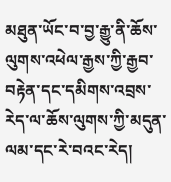མཐུན་ཡོང་བ་བྱ་རྒྱུ་ནི་ཆོས་ལུགས་འཕེལ་རྒྱས་ཀྱི་རྒྱབ་བརྟེན་དང་དམིགས་འབྲས་རེད་ལ་ཆོས་ལུགས་ཀྱི་མདུན་ལམ་དང་རེ་བའང་རེད།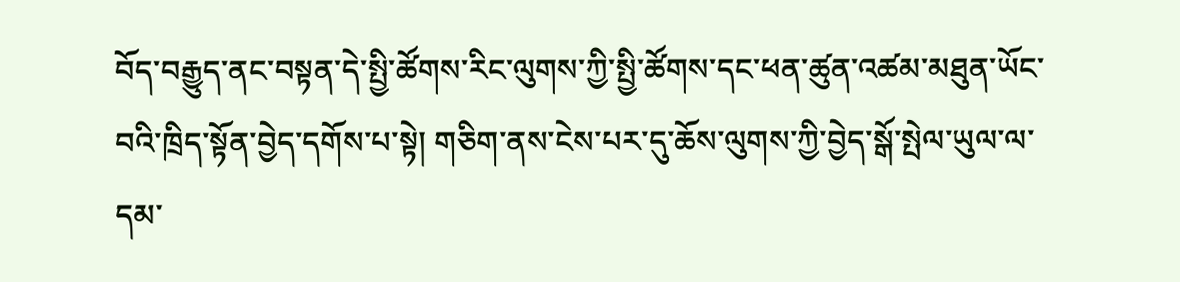བོད་བརྒྱུད་ནང་བསྟན་དེ་སྤྱི་ཚོགས་རིང་ལུགས་ཀྱི་སྤྱི་ཚོགས་དང་ཕན་ཚུན་འཚམ་མཐུན་ཡོང་བའི་ཁྲིད་སྟོན་བྱེད་དགོས་པ་སྟེ། གཅིག་ནས་ངེས་པར་དུ་ཆོས་ལུགས་ཀྱི་བྱེད་སྒོ་སྤེལ་ཡུལ་ལ་དམ་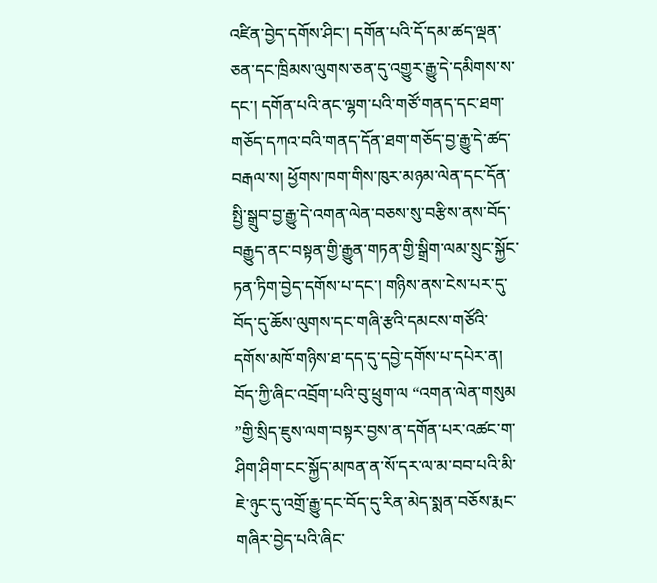འཛིན་བྱེད་དགོས་ཤིང་། དགོན་པའི་དོ་དམ་ཚད་ལྡན་ཅན་དང་ཁྲིམས་ལུགས་ཅན་དུ་འགྱུར་རྒྱུ་དེ་དམིགས་ས་དང་། དགོན་པའི་ནང་ལྷག་པའི་གཙོ་གནད་དང་ཐག་གཅོད་དཀའ་བའི་གནད་དོན་ཐག་གཅོད་བྱ་རྒྱུ་དེ་ཚད་བརྒལ་ས། ཕྱོགས་ཁག་གིས་ཁུར་མཉམ་ལེན་དང་དོན་སྤྱི་སྒྲུབ་བྱ་རྒྱུ་དེ་འགན་ལེན་བཅས་སུ་བརྩིས་ནས་བོད་བརྒྱུད་ནང་བསྟན་གྱི་རྒྱུན་གཏན་གྱི་སྒྲིག་ལམ་སྲུང་སྐྱོང་ཏན་ཏིག་བྱེད་དགོས་པ་དང་། གཉིས་ནས་ངེས་པར་དུ་བོད་དུ་ཆོས་ལུགས་དང་གཞི་རྩའི་དམངས་གཙོའི་དགོས་མཁོ་གཉིས་ཐ་དད་དུ་དབྱེ་དགོས་པ་དཔེར་ན། བོད་ཀྱི་ཞིང་འབྲོག་པའི་བུ་ཕྲུག་ལ “འགན་ལེན་གསུམ ”གྱི་སྲིད་ཇུས་ལག་བསྟར་བྱས་ན་དགོན་པར་འཚང་ག་ཤིག་ཤིག་ངང་སྐྱོད་མཁན་ན་སོ་དར་ལ་མ་བབ་པའི་མི་ཇེ་ཉུང་དུ་འགྲོ་རྒྱུ་དང་བོད་དུ་རིན་མེད་སྨན་བཅོས་རྨང་གཞིར་བྱེད་པའི་ཞིང་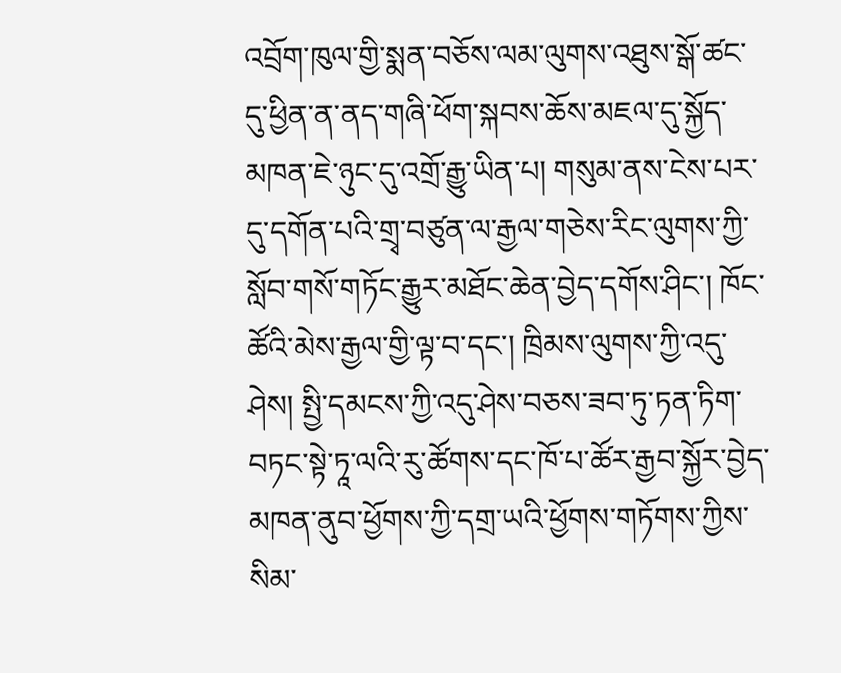འབྲོག་ཁུལ་གྱི་སྨན་བཅོས་ལམ་ལུགས་འཐུས་སྒོ་ཚང་དུ་ཕྱིན་ན་ནད་གཞི་ཕོག་སྐབས་ཆོས་མཇལ་དུ་སྐྱོད་མཁན་ཇེ་ཉུང་དུ་འགྲོ་རྒྱུ་ཡིན་པ། གསུམ་ནས་ངེས་པར་དུ་དགོན་པའི་གྲྭ་བཙུན་ལ་རྒྱལ་གཅེས་རིང་ལུགས་ཀྱི་སློབ་གསོ་གཏོང་རྒྱུར་མཐོང་ཆེན་བྱེད་དགོས་ཤིང་། ཁོང་ཚོའི་མེས་རྒྱལ་གྱི་ལྟ་བ་དང་། ཁྲིམས་ལུགས་ཀྱི་འདུ་ཤེས། སྤྱི་དམངས་ཀྱི་འདུ་ཤེས་བཅས་ཟབ་ཏུ་ཏན་ཏིག་བཏང་སྟེ་ཏཱ་ལའི་རུ་ཚོགས་དང་ཁོ་པ་ཚོར་རྒྱབ་སྐྱོར་བྱེད་མཁན་ནུབ་ཕྱོགས་ཀྱི་དགྲ་ཡའི་ཕྱོགས་གཏོགས་ཀྱིས་སིམ་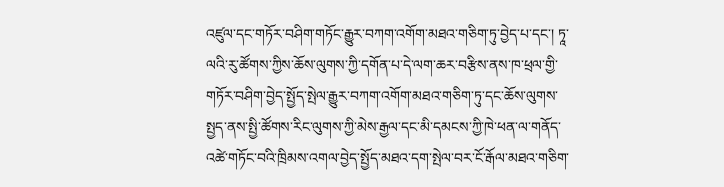འཛུལ་དང་གཏོར་བཤིག་གཏོང་རྒྱུར་བཀག་འགོག་མཐའ་གཅིག་ཏུ་བྱེད་པ་དང་། ཏཱ་ལའི་རུ་ཚོགས་ཀྱིས་ཆོས་ལུགས་ཀྱི་དགོན་པ་དེ་ལག་ཆར་བརྩིས་ནས་ཁ་ཕྲལ་གྱི་གཏོར་བཤིག་བྱེད་སྤྱོད་སྤེལ་རྒྱུར་བཀག་འགོག་མཐའ་གཅིག་ཏུ་དང་ཆོས་ལུགས་སྤྱད་ནས་སྤྱི་ཚོགས་རིང་ལུགས་ཀྱི་མེས་རྒྱལ་དང་མི་དམངས་ཀྱི་ཁེ་ཕན་ལ་གནོད་འཚེ་གཏོང་བའི་ཁྲིམས་འགལ་བྱེད་སྤྱོད་མཐའ་དག་སྤེལ་བར་ངོ་རྒོལ་མཐའ་གཅིག་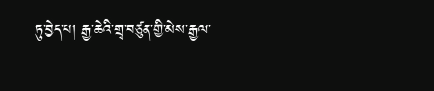ཏུ་བྱེད་པ། རྒྱ་ཆེའི་གྲྭ་བཙུན་གྱི་མེས་རྒྱལ་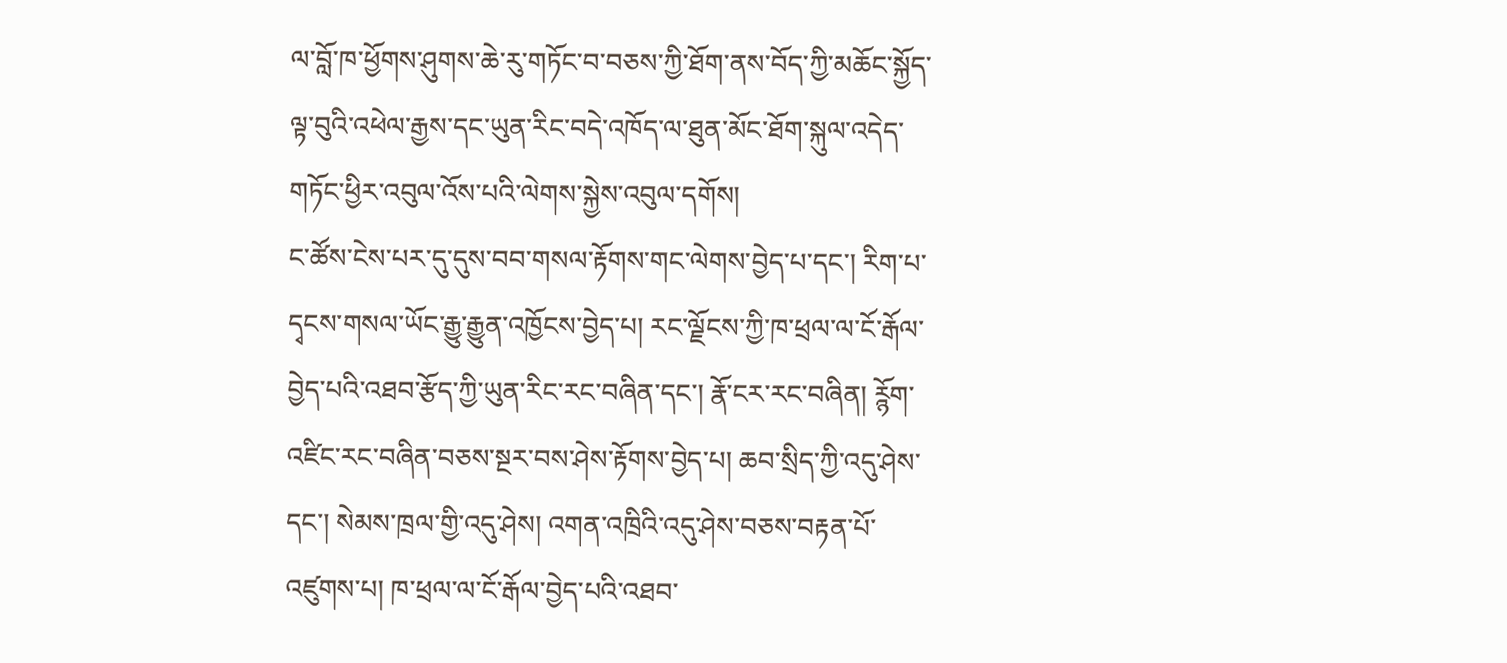ལ་བློ་ཁ་ཕྱོགས་ཤུགས་ཆེ་རུ་གཏོང་བ་བཅས་ཀྱི་ཐོག་ནས་བོད་ཀྱི་མཆོང་སྐྱོད་ལྟ་བུའི་འཕེལ་རྒྱས་དང་ཡུན་རིང་བདེ་འཁོད་ལ་ཐུན་མོང་ཐོག་སྐུལ་འདེད་གཏོང་ཕྱིར་འབུལ་འོས་པའི་ལེགས་སྐྱེས་འབུལ་དགོས།
ང་ཚོས་ངེས་པར་དུ་དུས་བབ་གསལ་རྟོགས་གང་ལེགས་བྱེད་པ་དང་། རིག་པ་དྭངས་གསལ་ཡོང་རྒྱུ་རྒྱུན་འཁྱོངས་བྱེད་པ། རང་ལྗོངས་ཀྱི་ཁ་ཕྲལ་ལ་ངོ་རྒོལ་བྱེད་པའི་འཐབ་རྩོད་ཀྱི་ཡུན་རིང་རང་བཞིན་དང་། རྣོ་ངར་རང་བཞིན། ཪྙོག་འཛིང་རང་བཞིན་བཅས་སྔར་བས་ཤེས་རྟོགས་བྱེད་པ། ཆབ་སྲིད་ཀྱི་འདུ་ཤེས་དང་། སེམས་ཁྲལ་གྱི་འདུ་ཤེས། འགན་འཁྲིའི་འདུ་ཤེས་བཅས་བརྟན་པོ་འཛུགས་པ། ཁ་ཕྲལ་ལ་ངོ་རྒོལ་བྱེད་པའི་འཐབ་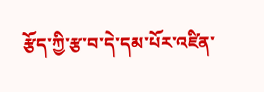རྩོད་ཀྱི་རྩ་བ་དེ་དམ་པོར་འཛིན་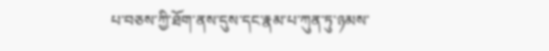པ་བཅས་ཀྱི་ཐོག་ནས་དུས་དང་རྣམ་པ་ཀུན་ཏུ་ཉམས་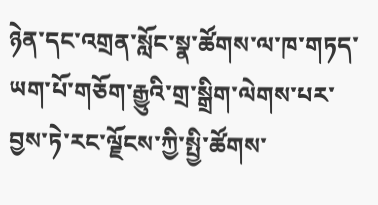ཉེན་དང་འགྲན་སློང་སྣ་ཚོགས་ལ་ཁ་གཏད་ཡག་པོ་གཅོག་རྒྱུའི་གྲ་སྒྲིག་ལེགས་པར་བྱས་ཏེ་རང་ལྗོངས་ཀྱི་སྤྱི་ཚོགས་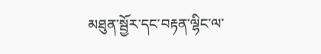མཐུན་སྦྱོར་དང་བརྟན་ལྷིང་ལ་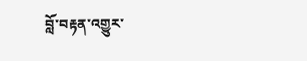བློ་བརྟན་འགྱུར་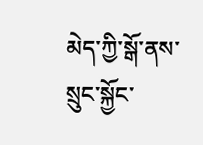མེད་ཀྱི་སྒོ་ནས་སྲུང་སྐྱོང་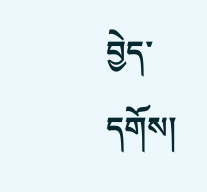བྱེད་དགོས།